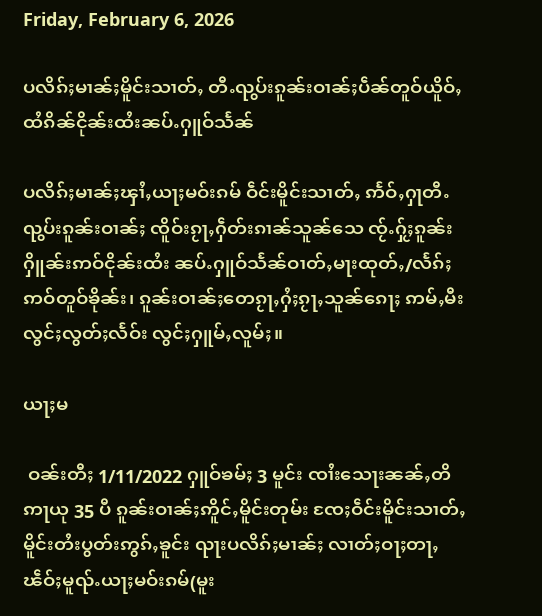Friday, February 6, 2026

ပလိၵ်ႈမၢၼ်ႈမိူင်းသၢတ်ႇ တီႉၺွပ်းၵူၼ်းဝၢၼ်ႈပဵၼ်တူဝ်ယိူဝ်ႇ ထႆၵိၼ်ငိုၼ်းထႆးၼပ်ႉႁူဝ်သႅၼ်

ပလိၵ်ႈမၢၼ်ႈၾၢႆႇယႃႈမဝ်းၵမ် ဝဵင်းမိူင်းသၢတ်ႇ ဢႅဝ်ႇႁႃတီႉၺွပ်းၵူၼ်းဝၢၼ်ႈ ၸိူဝ်းၵႂႃႇႁဵတ်းၵၢၼ်သူၼ်သေ ၸႂ်ႉႁႂ်ႈၵူၼ်း ႁိူၼ်းဢဝ်ငိုၼ်းထႆး ၼပ်ႉႁူဝ်သႅၼ်ဝၢတ်ႇမႃးထုတ်ႇ/လႅၵ်ႈဢဝ်တူဝ်ၶိုၼ်း၊ ၵူၼ်းဝၢၼ်ႈတေၵႂႃႇႁႆႈၵႂႃႇသူၼ်ၵေႃႈ ဢမ်ႇမီး လွင်ႈလွတ်ႈလႅဝ်း လွင်ႈႁူမ်ႇလူမ်ႈ။

ယႃႈမ

 ဝၼ်းတီႈ 1/11/2022 ႁူဝ်ၶမ်ႈ 3 မူင်း ၸၢႆးသေႃးၼၼ်ႇတိ ဢႃယု 35 ပီ ၵူၼ်းဝၢၼ်ႈဢိူင်ႇမိူင်းတုမ်း ၸႄႈဝဵင်းမိူင်းသၢတ်ႇ မိူင်းတႆးပွတ်းဢွၵ်ႇၶူင်း ၺႃးပလိၵ်ႈမၢၼ်ႈ လၢတ်ႈဝႃႈတႃႇၽဵဝ်ႈမူၺ်ႉယႃႈမဝ်းၵမ်(မူး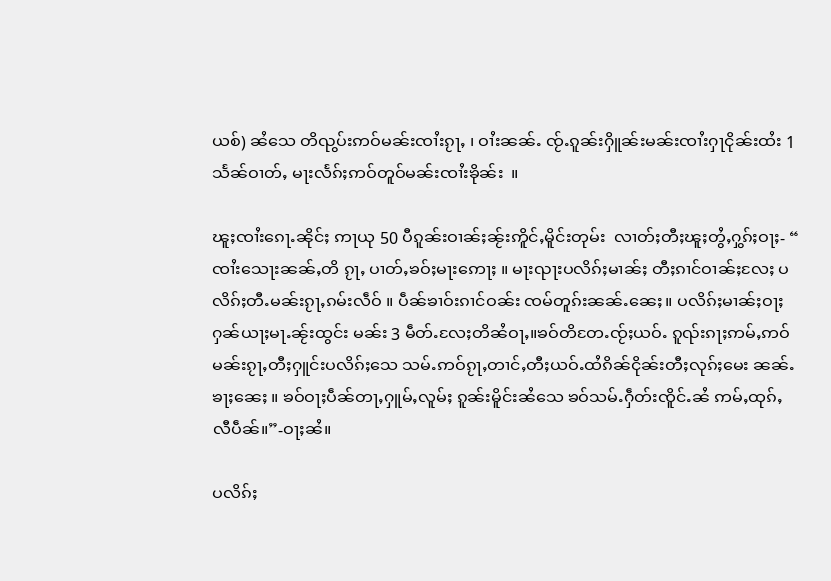ယစ်) ၼႆသေ တိၺွပ်းဢဝ်မၼ်းၸၢႆးၵႂႃႇ ၊ ဝၢႆးၼၼ်ႉ ၸႂ်ႉၵူၼ်းႁိူၼ်းမၼ်းၸၢႆးႁႃငိုၼ်းထႆး 1 သႅၼ်ဝၢတ်ႇ မႃးလႅၵ်ႈဢဝ်တူဝ်မၼ်းၸၢႆးၶိုၼ်း  ။

ၽူႈၸၢႆးၵေႃႉၼိုင်ႈ ဢႃယု 50 ပီၵူၼ်းဝၢၼ်ႈၼႂ်းဢိူင်ႇမိူင်းတုမ်း  လၢတ်ႈတီႈၽူႈတွႆႇႁွၵ်ႈဝႃႈ- “ ၸၢႆးသေႃးၼၼ်ႇတိ ၵႂႃႇ ပၢတ်ႇၶဝ်ႈမႃးဢေႃႈ ။ မႃးၺႃးပလိၵ်ႈမၢၼ်ႈ တီႈၵၢင်ဝၢၼ်ႈလႄႈ ပလိၵ်ႈတီႉမၼ်းၵႂႃႇၵမ်းလဵဝ် ။ ပဵၼ်ၶၢဝ်းၵၢင်ဝၼ်း ၸမ်တူၵ်းၼၼ်ႉၼေႈ။ ပလိၵ်ႈမၢၼ်ႈဝႃႈ ႁၼ်ယႃႈမႃႉၼႂ်းထွင်း မၼ်း 3 မဵတ်ႉလႄႈတိၼႆဝႃႇ။ၶဝ်တိတႄႉၸႂ်ႈယဝ်ႉ ၵူၺ်းၵႃႈဢမ်ႇဢဝ်မၼ်းၵႂႃႇတီႈႁူင်းပလိၵ်ႈသေ သမ်ႉဢဝ်ၵႂႃႇတၢင်ႇတီႈယဝ်ႉထႆၵိၼ်ငိုၼ်းတီႈလုၵ်ႈမေး ၼၼ်ႉၶႃႈၼေႈ ။ ၶဝ်ဝႃႈပဵၼ်တႃႇႁူမ်ႇလူမ်ႈ ၵူၼ်းမိူင်းၼႆသေ ၶဝ်သမ်ႉႁဵတ်းၸိူင်ႉၼႆ ဢမ်ႇထုၵ်ႇလီပဵၼ်။”-ဝႃႈၼႆ။

ပလိၵ်ႈ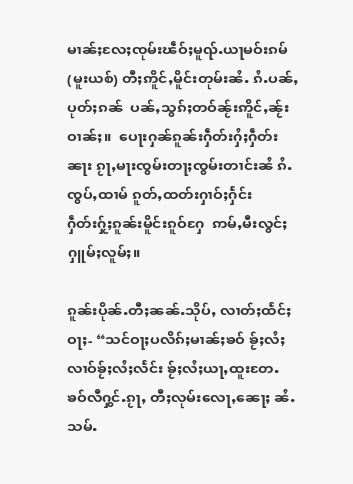မၢၼ်ႈလႄႈၸုမ်းၽဵဝ်ႈမူၺ်ႉယႃမဝ်းၵမ်(မူးယစ်) တီႈဢိူင်ႇမိူင်းတုမ်းၼႆႉ ၵႆႉပၼ်ႇပုတ်ႈၵၼ်  ပၼ်ႇသွၵ်ႈတဝ်ၼႂ်းဢိူင်ႇၼႂ်းဝၢၼ်ႈ။  ပေႃးႁၼ်ၵူၼ်းႁဵတ်းႁႆႈႁဵတ်းၼႃး ၵႂႃႇမႃးၸွမ်းတႃႈၸွမ်းတၢင်းၼႆ ၵႆႉၸွပ်ႇထၢမ် ၵူတ်ႇထတ်းႁၢဝ်ႈႁႅင်း ႁဵတ်းႁႂ်ႈၵူၼ်းမိူင်းၵူဝ်ႁႄ  ဢမ်ႇမီးလွင်ႈႁူမ်ႈလူမ်ႈ။

ၵူၼ်းပိုၼ်ႉတီႈၼၼ်ႉသိုပ်ႇ လၢတ်ႈထႅင်ႈဝႃႈ- “သင်ဝႃႈပလိၵ်ႈမၢၼ်ႈၶဝ် ၶႂ်ႈလႆႈလၢဝ်ၶႂ်ႈလႆႈလႅင်း ၶႂ်ႈလႆႈယႃႇထူးတႄႉ ၶဝ်လီႁွင်ႉၵႂႃႇ တီႈလုမ်းလေႃႇၼေႃႈ ၼႆႉသမ်ႉ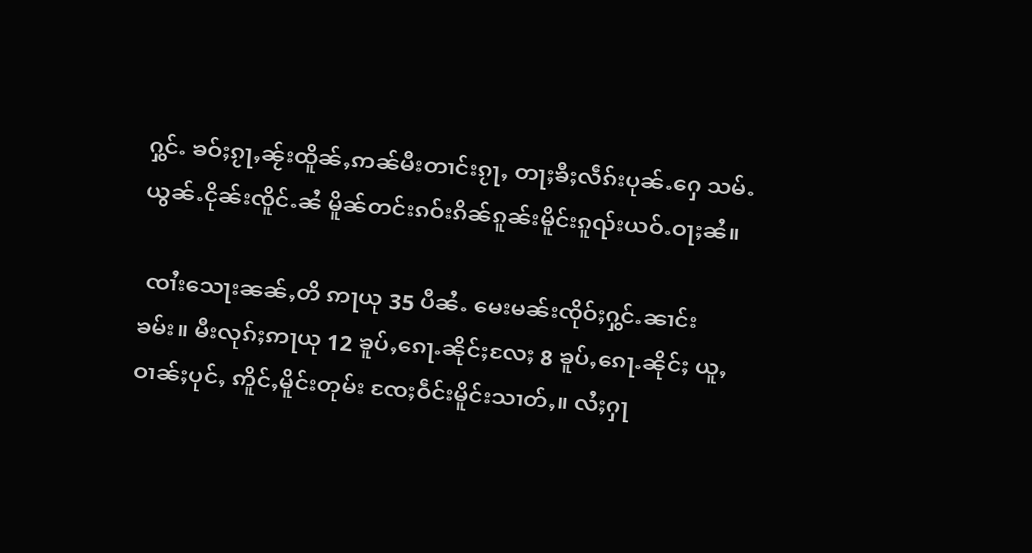ႁွင်ႉ ၶဝ်ႈၵႂႃႇၼႂ်းထိူၼ်ႇဢၼ်မီးတၢင်းၵႂႃႇ တႃႈၶီႈလဵၵ်းပုၼ်ႉႁေ သမ်ႉယွၼ်ႉငိုၼ်းၸိူင်ႉၼႆ မိူၼ်တင်းၵဝ်းၵိၼ်ၵူၼ်းမိူင်းၵူၺ်းယဝ်ႉဝႃႈၼႆ။

 ၸၢႆးသေႃးၼၼ်ႇတိ ဢႃယု 35 ပီၼႆႉ မေးမၼ်းၸိုဝ်ႈႁွင်ႉၼၢင်းၶမ်း။ မီးလုၵ်ႈဢႃယု 12 ၶူပ်ႇၵေႃႉၼိုင်ႈလႄႈ 8 ၶူပ်ႇၵေႃႉၼိုင်ႈ ယူႇဝၢၼ်ႈပုင်ႇ ဢိူင်ႇမိူင်းတုမ်း ၸႄႈဝဵင်းမိူင်းသၢတ်ႇ။ လႆႈႁႃ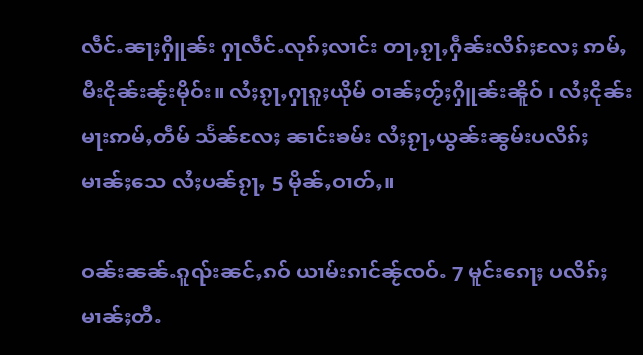လဵင်ႉၼႃႈႁိူၼ်း ႁႃလဵင်ႉလုၵ်ႈလၢင်း တႃႇၵႂႃႇႁဵၼ်းလိၵ်ႈလႄႈ ဢမ်ႇမီးငိုၼ်းၼႂ်းမိုဝ်း။ လႆႈၵႂႃႇႁႃၵူႈယိုမ် ဝၢၼ်ႈတႂ်ႈႁိူၼ်းၼိူဝ် ၊ လႆႈငိုၼ်းမႃးဢမ်ႇတဵမ် သႅၼ်လႄႈ ၼၢင်းၶမ်း လႆႈၵႂႃႇယွၼ်းၼွမ်းပလိၵ်ႈမၢၼ်ႈသေ လႆႈပၼ်ၵႂႃႇ 5 မိုၼ်ႇဝၢတ်ႇ။

ဝၼ်းၼၼ်ႉၵူၺ်းၼင်ႇၵဝ် ယၢမ်းၵၢင်ၼႂ်ၸဝ်ႉ 7 မူင်းၵေႃႈ ပလိၵ်ႈမၢၼ်ႈတီႉ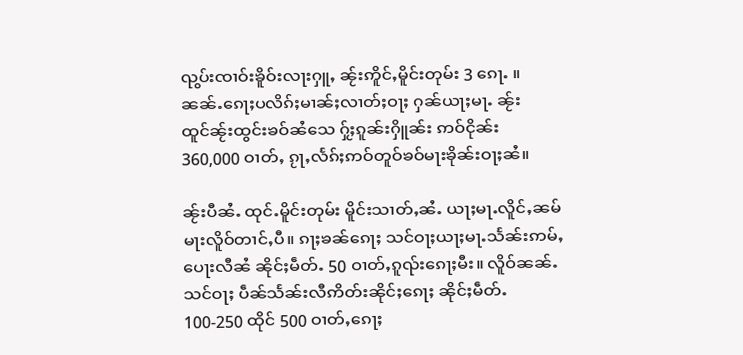ၺွပ်းၸၢဝ်းၶိူဝ်းလႃးႁူႇ ၼႂ်းဢိူင်ႇမိူင်းတုမ်း 3 ၵေႃႉ ။ ၼၼ်ႉၵေႃႈပလိၵ်ႈမၢၼ်ႈလၢတ်ႈဝႃႈ ႁၼ်ယႃႈမႃႉ ၼႂ်းထူင်ၼႂ်းထွင်းၶဝ်ၼႆသေ ႁႂ်ႈၵူၼ်းႁိူၼ်း ဢဝ်ငိုၼ်း  360,000 ဝၢတ်ႇ ၵႂႃႇလႅၵ်ႈဢဝ်တူဝ်ၶဝ်မႃးၶိုၼ်းဝႃႈၼႆ။

ၼႂ်းပီၼႆႉ ထုင်ႉမိူင်းတုမ်း မိူင်းသၢတ်ႇၼႆႉ ယႃႈမႃႉလိူင်ႇၼမ်မႃးလိူဝ်တၢင်ႇပီ။ ၵႃႈၶၼ်ၵေႃႈ သင်ဝႃႈယႃႈမႃႉသႅၼ်းဢမ်ႇပေႃးလီၼႆ ၼိုင်ႈမဵတ်ႉ 50 ဝၢတ်ႇၵူၺ်းၵေႃႈမီး။ လိူဝ်ၼၼ်ႉသင်ဝႃႈ ပဵၼ်သႅၼ်းလီဢိတ်းၼိုင်ႈၵေႃႈ ၼိုင်ႈမဵတ်ႉ 100-250 ထိုင် 500 ဝၢတ်ႇၵေႃႈ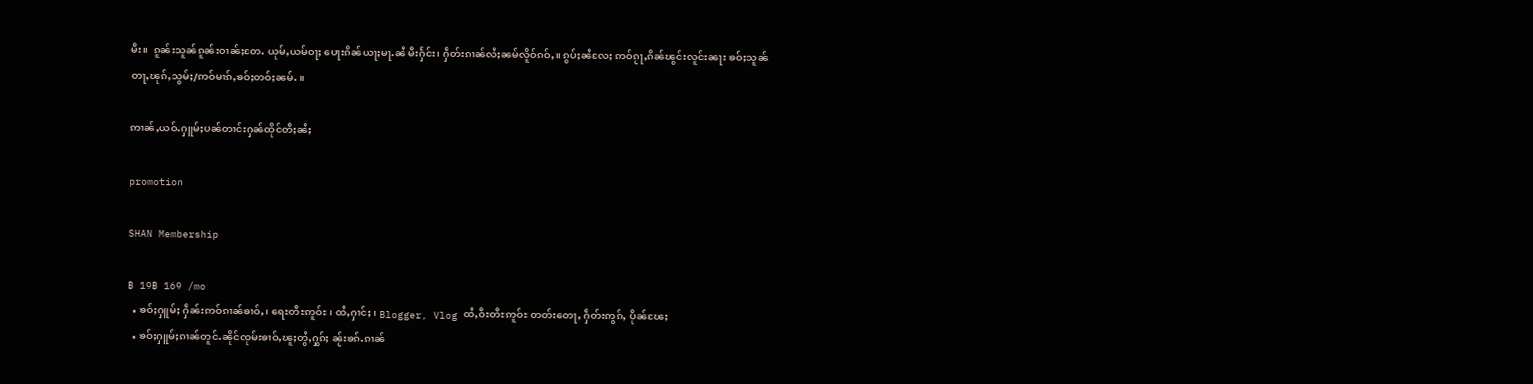မီး။  ၵူၼ်းသူၼ်ၵူၼ်းဝၢၼ်ႈတႄႉ ယုမ်ႇယမ်ဝႃႈ ပေႃးၵိၼ်ယႃႈမႃႉၼႆ မီးႁႅင်း၊ ႁဵတ်းၵၢၼ်လႆႈၼမ်လိူဝ်ၵဝ်ႇ။ ၵွပ်ႈၼႆလႄႈ ဢဝ်ၵႂႃႇၵိၼ်ၽွင်းလူင်းၼႃး ၶဝ်ႈသူၼ် တႃႇၽုၵ်ႇသွမ်ႈ/ဢဝ်မၢၵ်ႇၶဝ်ႈတဝ်ႈၼမ်ႉ ။

ဢၢၼ်ႇယဝ်ႉႁူမ်ႈပၼ်တၢင်းႁၼ်ထိုင်တီႈၼႆႈ

promotion

SHAN Membership

฿ 19฿ 169 /mo
  • ၶဝ်ႈႁူမ်ႈ ႁဵၼ်းဢဝ်ၵၢၼ်ၶၢဝ်ႇ၊ ရေႊတီႊဢူဝ်ႊ၊ ထႆႇႁၢင်ႈ၊ Blogger, Vlog ထႆႇဝီႊတီႊဢူဝ်ႊ တတ်းတေႃႇ ႁဵတ်းဢွၵ်ႇ ပိုၼ်ၽႄႈ
  • ၶဝ်ႈႁူမ်ႈၵၢၼ်တူင်ႉၼိုင်ၸုမ်းၶၢဝ်ႇၽူႈတွႆႇႁွၵ်ႈ ၼႂ်းၶၵ်ႉၵၢၼ်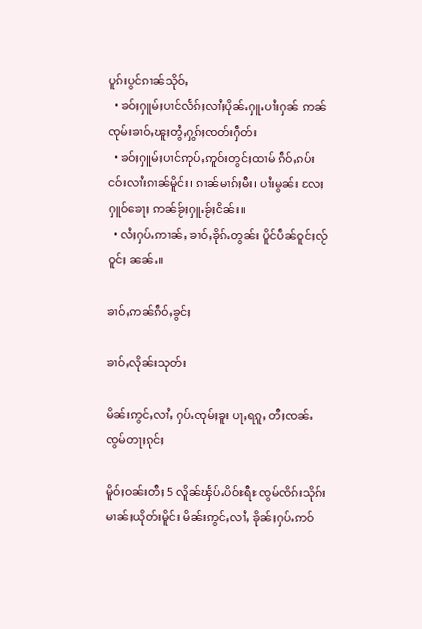ပူၵ်းပွင်ၵၢၼ်သိုဝ်ႇ
  • ၶဝ်ႈႁူမ်ႈပၢင်လႅၵ်ႈလၢႆႈပိုၼ်ႉႁူႉပၢႆးႁၼ် ဢၼ်ၸုမ်းၶၢဝ်ႇၽူႈတွႆႇႁွၵ်ႈၸတ်းႁဵတ်း
  • ၶဝ်ႈႁူမ်ႈပၢင်ဢုပ်ႇဢူဝ်းတွင်ႈထၢမ် ၵဵဝ်ႇၵပ်းငဝ်းလၢႆးၵၢၼ်မိူင်း၊ ၵၢၼ်မၢၵ်ႈမီး၊ ပၢႆးမွၼ်း လႄႈ ႁူဝ်ၶေႃႈ ဢၼ်ၶႂ်ႈႁူႉၶႂ်ႈငိၼ်း။
  • လႆႈႁပ်ႉဢၢၼ်ႇ ၶၢဝ်ႇၶိုၵ်ႉတွၼ်း ပိူင်ပဵၼ်ဝူင်ႈလႂ်ဝူင်ႈ ၼၼ်ႉ။

ၶၢဝ်ႇဢၼ်ၵဵဝ်ႇၶွင်ႈ

ၶၢဝ်ႇလိုၼ်းသုတ်း

မိၼ်းဢွင်ႇလၢႆႇ ႁပ်ႉၸုမ်ႈၶူး ပႃႇရၵူႇ တီႈၸၼ်ႉၸွမ်တႃႈၵုင်ႈ

မိူဝ်ႈဝၼ်းတီႈ 5 လိူၼ်ၾႅပ်ႉပိဝ်ႊရီႊ ၸွမ်ၸိၵ်းသိုၵ်းမၢၼ်ႈယိုတ်းမိူင်း မိၼ်းဢွင်ႇလၢႆႇ ၶိုၼ်ႈႁပ်ႉဢဝ်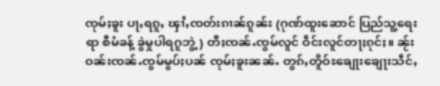ၸုမ်ႈၶူး ပႃႇရၵူႇ ၾၢႆႇၸတ်းၵၢၼ်ၵူၼ်း (ဂုဏ်ထူးဆောင် ပြည်သူ့ရေးရာ စီမံခန့် ခွဲမှုပါရဂူဘွဲ့) တီႈၸၼ်ႉၸွမ်လူင် ဝဵင်းလူင်တႃႈၵုင်ႈ။ ၼႂ်းဝၼ်းၸၼ်ႉၸွမ်မွပ်ႈပၼ် ၸုမ်ႈၶူးၼၼ်ႉ တွၵ်ႇတိူဝ်ႊၶျေႃးၶျေႃးသဵင်ႇ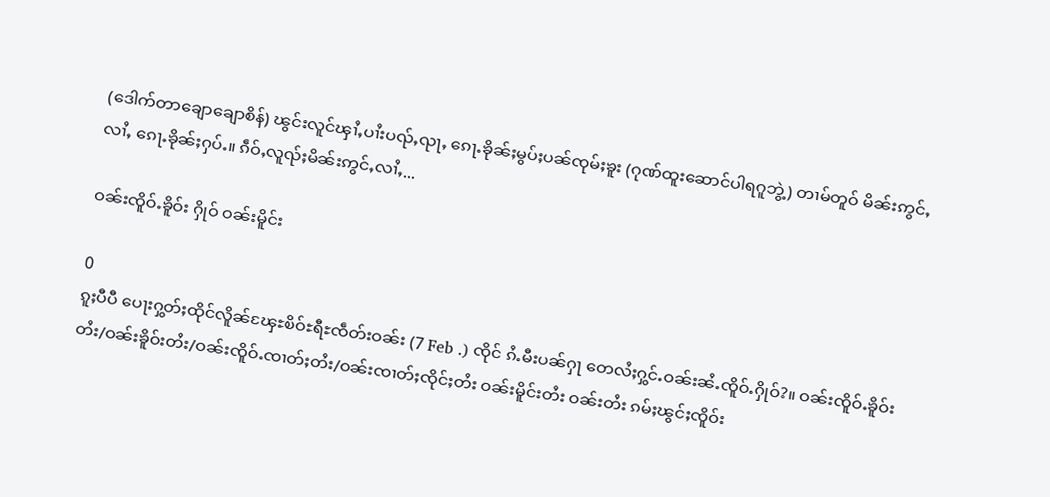(ဒေါက်တာချောချောစိန်) ၽွင်းလူင်ၾၢႆႇပၢႆးပၺ်ႇၺႃႇ ၵေႃႉၶိုၼ်ႈမွပ်ႈပၼ်ၸုမ်ႈၶူး (ဂုဏ်ထူးဆောင်ပါရဂူဘွဲ့) တၢမ်တူဝ် မိၼ်းဢွင်ႇလၢႆႇ ၵေႃႉၶိုၼ်ႈႁပ်ႉ။ ၵဵဝ်ႇလူၺ်ႈမိၼ်းဢွင်ႇလၢႆႇ...

ဝၼ်းၸိူဝ်ႉၶိူဝ်း ႁိုဝ် ဝၼ်းမိူင်း

0
ၵူႈပီပီ ပေႃးႁွတ်ႈထိုင်လိူၼ်ၾႄႊၿိဝ်ႊရီႊၸဵတ်းဝၼ်း (7 Feb .) ၸိုင် ၵႆႉမီးပၼ်ႁႃ တေလႆႈႁွင်ႉဝၼ်းၼႆႉၸိူဝ်ႉႁိုဝ်?။ ဝၼ်းၸိူဝ်ႉၶိူဝ်းတႆး/ဝၼ်းၶိူဝ်းတႆး/ဝၼ်းၸိူဝ်ႉၸၢတ်ႈတႆး/ဝၼ်းၸၢတ်ႈၸိုင်ႈတႆး ဝၼ်းမိူင်းတႆး ဝၼ်းတႆး ၵမ်ႈၽွင်ႈၸိူဝ်း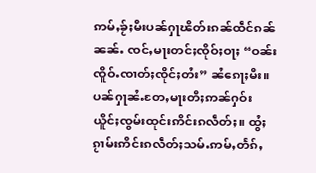ဢမ်ႇၶႂ်ႈမီးပၼ်ႁႃၽိတ်းၵၼ်ထဵင်ၵၼ်ၼၼ်ႉ ၸင်ႇမႃးတင်ႈၸိုဝ်ႈဝႃႈ “ဝၼ်းၸိူဝ်ႉၸၢတ်ႈၸိုင်ႈတႆး” ၼႆၵေႃႈမီး။ ပၼ်ႁႃၼႆႉတႄႇမႃးတီႈဢၼ်ႁဝ်းယိူင်ႈၸွမ်းထုင်းဢိင်းၵလဵတ်ႈ။ ထွႆႈၵႂၢမ်းဢိင်းၵလဵတ်ႈသမ်ႉဢမ်ႇတႅၵ်ႇ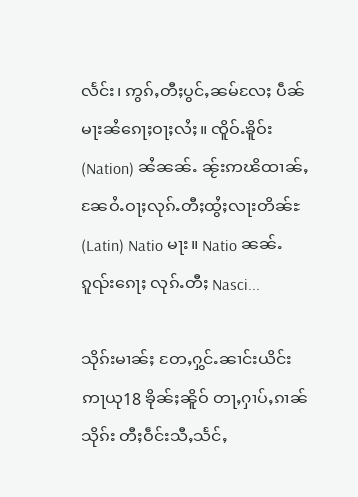လႅင်း၊ ဢွၵ်ႇတီႈပွင်ႇၼမ်လႄႈ ပဵၼ်မႃးၼႆၵေႃႈဝႃႈလႆႈ။ ၸိူဝ်ႉၶိူဝ်း (Nation) ၼႆၼၼ်ႉ ၼႂ်းဢၽိထၢၼ်ႇၼႄဝႆႉဝႃႈလုၵ်ႉတီႈထွႆႈလႃးတိၼ်ႊ (Latin) Natio မႃး။ Natio ၼၼ်ႉၵူၺ်းၵေႃႈ လုၵ်ႉတီႈ Nasci...

သိုၵ်းမၢၼ်ႈ တႄႇႁွင်ႉၼၢင်းယိင်းဢႃယု18 ၶိုၼ်ႈၼိူဝ် တႃႇႁၢပ်ႇၵၢၼ်သိုၵ်း တီႈဝဵင်းသီႇသႅင်ႇ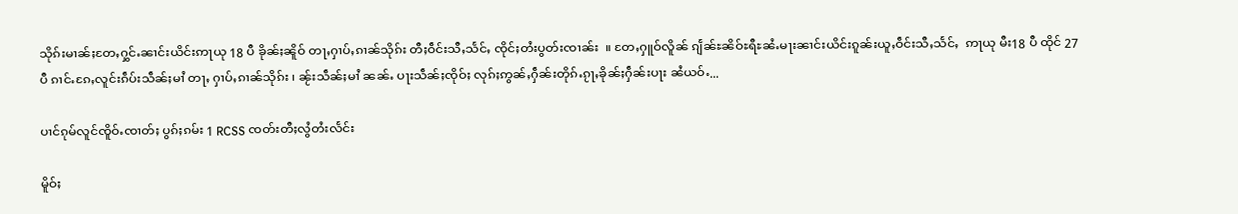သိုၵ်းမၢၼ်ႈတႄႇႁွင်ႉၼၢင်းယိင်းဢႃယု 18 ပီ ၶိုၼ်ႈၼိူဝ် တႃႇႁၢပ်ႇၵၢၼ်သိုၵ်း တီႈဝဵင်းသီႇသႅင်ႇ ၸိုင်ႈတႆးပွတ်းၸၢၼ်း  ။ တႄႇႁူဝ်လိူၼ် ၵျႅၼ်ႊၼိဝ်ႊရီႊၼႆႉမႃးၼၢင်းယိင်းၵူၼ်းယူႇဝဵင်းသီႇသႅင်ႇ  ဢႃယု မီး18 ပီ ထိုင် 27 ပီ ၵၢင်ႉၵႄႇလူင်းၵဵပ်းသဵၼ်ႈမၢႆ တႃႇ ႁၢပ်ႇၵၢၼ်သိုၵ်း ၊ ၼႂ်းသဵၼ်ႈမၢႆ ၼၼ်ႉ ပႃးသဵၼ်ႈၸိုဝ်ႈ လုၵ်ႈဢွၼ်ႇႁဵၼ်းတိုၵ်ႉၵႂႃႇၶိုၼ်ႈႁဵၼ်းပႃး ၼႆယဝ်ႉ...

ပၢင်ၵုမ်လူင်ၸိူဝ်ႉၸၢတ်ႈ ပွၵ်ႈၵမ်း 1 RCSS ၸတ်းတီႈလွႆတႆးလႅင်း

မိူဝ်ႈ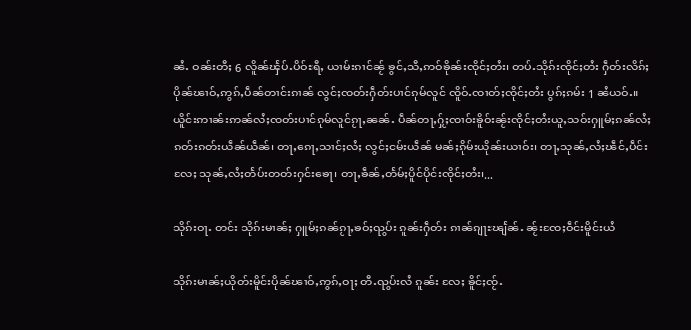ၼႆႉ ဝၼ်းတီႈ 6 လိူၼ်ၾႅပ်ႉပိဝ်ႊရီႇ ယၢမ်းၵၢင်ၼႂ် ၶွင်ႇသီႇဢဝ်ၶိုၼ်းၸိုင်ႈတႆး၊ တပ်ႉသိုၵ်းၸိုင်ႈတႆး ႁဵတ်းလိၵ်ႈပိုၼ်ၽၢဝ်ႇဢွၵ်ႇပဵၼ်တၢင်းၵၢၼ် လွင်ႈၸတ်းႁဵတ်းပၢင်ၵုမ်လူင် ၸိူဝ်ႉၸၢတ်ႈၸိုင်ႈတႆး ပွၵ်ႈၵမ်း 1 ၼႆယဝ်ႉ။ ယိူင်းဢၢၼ်းဢၼ်လႆႈၸတ်းပၢင်ၵုမ်လူင်ၵႂႃႇၼၼ်ႉ ပဵၼ်တႃႇႁႂ်ႈၸၢဝ်းၶိူဝ်းၼႂ်းၸိုင်ႈတႆးယူႇသဝ်းႁူမ်ႈၵၼ်လႆႈ ၵတ်းၵတ်းယဵၼ်ယဵၼ်၊ တႃႇၵေႃႇသၢင်ႈလႆႈ လွင်ႈငမ်းယဵၼ် မၼ်ႈၵိုမ်းယိုၼ်းယၢဝ်း၊ တႃႇသုၼ်ႇလႆႈၽဵင်ႇပဵင်း လႄႈ သုၼ်ႇလႆႈတႅပ်းတတ်းႁင်းၶေႃ၊ တႃႇၶဵၼ်ႇတႅမ်ႈပိူင်ပိုင်းၸိုင်ႈတႆး၊...

သိုၵ်းဝႃႉ တင်း သိုၵ်းမၢၼ်ႈ ႁူမ်ႈၵၼ်ၵႂႃႇၶဝ်ႈၺွပ်း ၵူၼ်းႁဵတ်း ၵၢၼ်ၵျႃႊၽျႅၼ်ႉ ၼႂ်းၸႄႈဝဵင်းမိူင်းယႆ

သိုၵ်းမၢၼ်ႈယိုတ်းမိူင်းပိုၼ်ၽၢဝ်ႇဢွၵ်ႇဝႃႈ တီႉၺွပ်းလႆ ၵူၼ်း လႄႈ ၶိူင်ႈၸႂ်ႉ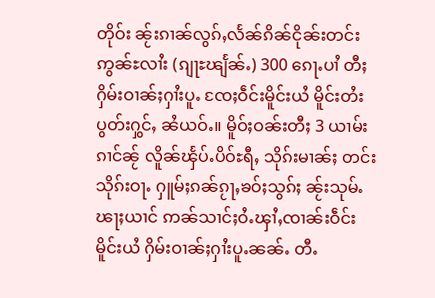တိုဝ်း ၼႂ်းၵၢၼ်လွၵ်ႇလႅၼ်ၵိၼ်ငိုၼ်းတင်းဢွၼ်ႊလၢႆး (ၵျႃႊၽျႅၼ်ႉ) 300 ၵေႃႉပၢႆ တီႈႁိမ်းဝၢၼ်ႈႁၢႆးပူႉ ၸႄႈဝဵင်းမိူင်းယႆ မိူင်းတႆးပွတ်းႁွင်ႇ ၼႆယဝ်ႉ။ မိူဝ်ႈဝၼ်းတီႈ 3 ယၢမ်းၵၢင်ၼႂ် လိူၼ်ၾႅပ်ႉပိဝ်ႊရီႇ သိုၵ်းမၢၼ်ႈ တင်း သိုၵ်းဝႃႉ ႁူမ်ႈၵၼ်ၵႂႃႇၶဝ်ႈသွၵ်ႈ ၼႂ်းသုမ်ႉၽႃႈယၢင် ဢၼ်သၢင်ႈဝႆႉၾၢႆႇၸၢၼ်းဝဵင်းမိူင်းယႆ ႁိမ်းဝၢၼ်ႈႁၢႆးပူႉၼၼ်ႉ တီႉ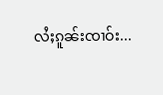လႆႈၵူၼ်းၸၢဝ်း...